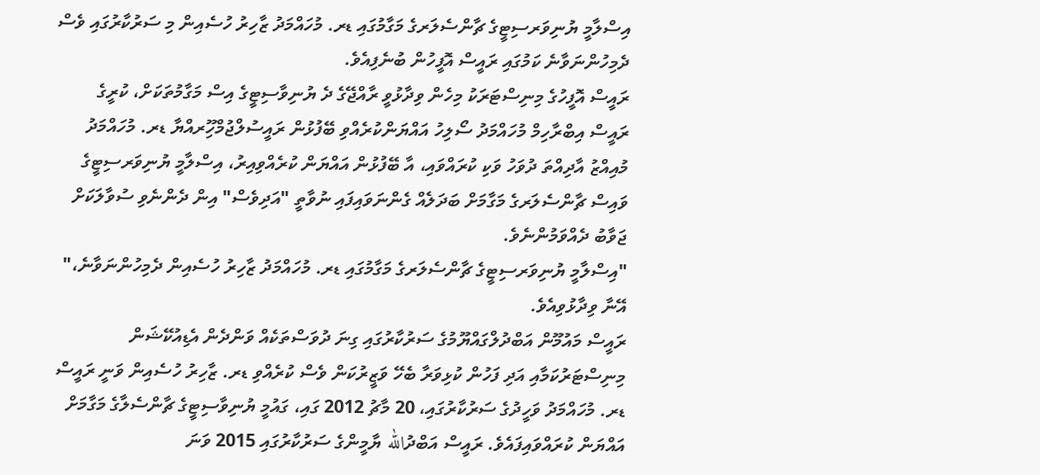އިސްލާމީ ޔުނިވަރސިޓީގެ ޗާންސެލަރގެ މަގާމުގައި ޑރ. މުހައްމަދު ޒާހިރު ހުސެއިން މި ސަރުކާރުގައި ވެސް ދެމިހުންނަވާނެ ކަމުގައި ރައީސް އޮފީހުން ބުނެފިއެވެ.
ރައީސް އޮފީހުގެ މިނިސްޓަރަކު މިހެން ވިދާޅުވީ ރާއްޖޭގެ ދެ ޔުނިވާސިޓީގެ އިސް މަގާމުތަކަށް، ކުރީގެ ރައީސް އިބްރާހިމް މުހައްމަދު ސޯލިހު އައްޔަންކުރެއްވި ބޭފުޅުން ރައީސުލްޖުމްހޫިރއްޔާ ޑރ. މުހައްމަދު މުއިއްޒު އާދިއްތަ ދުވަހު ވަކި ކުރައްވައި، އާ ބޭފުޅުން އައްޔަން ކުރެއްވިއިރު، އިސްލާމީ ޔުނިވަރސިޓީގެ ވައިސް ޗާންސެލަރގެ މަގާމަށް ބަދަލެއް ގެންނަވައިފައި ނުވާތީ "އަދިވެސް" އިން ދެންނެވި ސުވާލަކަށް ޖަވާބު ދެއްވަމުންނެވެ.
"އިސްލާމީ ޔުނިވަރސިޓީގެ ޗާންސެލަރގެ މަގާމުގައި ޑރ. މުހައްމަދު ޒާހިރު ހުސެއިން ދެމިހުންނަވާނެ،" އޭނާ ވިދާޅުވިއެވެ.
ރައީސް މައުމޫން އަބްދުލްގައްޔޫމުގެ ސަރުކާރުގައި ގިނަ ދުވަސްތަކެއް ވަންދެން އެޑިއުކޭޝަން މިނިސްޓަރުކަމާއި އަދި ފަހުން ކުޅިވަރާ ބެހޭ ވަޒީރުކަން ވެސް ކުރެއްވި ޑރ. ޒާހިރު ހުސެއިން ވަނީ ރައީސް ޑރ. މުހައްމަދު ވަހީދުގެ ސަރުކާރުގައި، 20 މާޗު 2012 ގައި، ގައުމީ ޔުނިވާސިޓީގެ ޗާންސެލާގެ މަގާމަށް އައްޔަން ކުރައްވައިފައެވެ. ރައީސް އަބްދުالله ޔާމީންގެ ސަރުކާރުގައި 2015 ވަނަ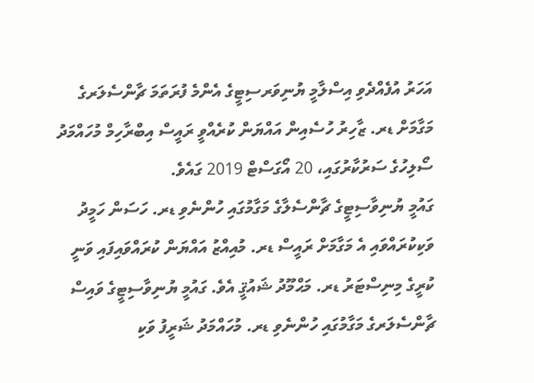އަހަރު އުފެއްދެވި އިސްލާމީ ޔުނިވަރސިޓީގެ އެންމެ ފުރަތަމަ ޗާންސެލަރގެ މަގާމަށް ޑރ. ޒާހިރު ހުސެއިން އައްޔަން ކުރެއްވީ ރައީސް އިބްރާހިމް މުހައްމަދު ސޯލިހުގެ ސަރުކާރުގައި، 20 އޯގަސްޓް 2019 ގައެވެ.
ގައުމީ ޔުނިވާސިޓީގެ ޗާންސެލާގެ މަގާމުގައި ހުންނެވި ޑރ. ހަސަން ހަމީދު ވަކިކުރައްވައި އެ މަގާމަށް ރައީސް ޑރ. މުއިއްޒު އައްޔަން ކުރައްވައިފައި ވަނީ ކުރީގެ މިނިސްޓަރު ޑރ. މަޙްމޫދު ޝައުޤީ އެވެ. ގައުމީ ޔުނިވާސިޓީގެ ވައިސް ޗާންސެލަރގެ މަގާމުގައި ހުންނެވި ޑރ. މުހައްމަދު ޝަރީފު ވަކި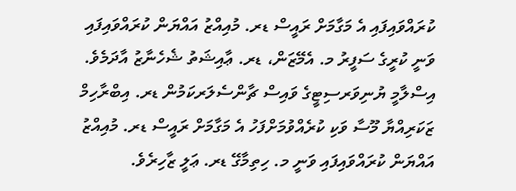ކުރައްވައިފައި އެ މަގާމަށް ރައީސް ޑރ. މުއިއްޒު އައްޔަން ކުރައްވައިފައި ވަނީ ކުރީގެ ސަފީރު މ. އެމޭޒަން، ޑރ. ޢާއިޝަތު ޝެހެނާޒު އާދަމެވެ.
އިސްލާމީ ޔުނިވަރސިޓީގެ ވައިސް ޗާންސެލަރކަމުން ޑރ. އިބްރާހިމް ޒަކަރިއްޔާ މޫސާ ވަކި ކުރެއްވުމަށްފަހު އެ މަގާމަށް ރައީސް ޑރ. މުއިއްޒު އައްޔަން ކުރައްވައިފައި ވަނީ މ. ހިތިމާގޭ ޑރ. ޢަލީ ޒާހިރެވެ.